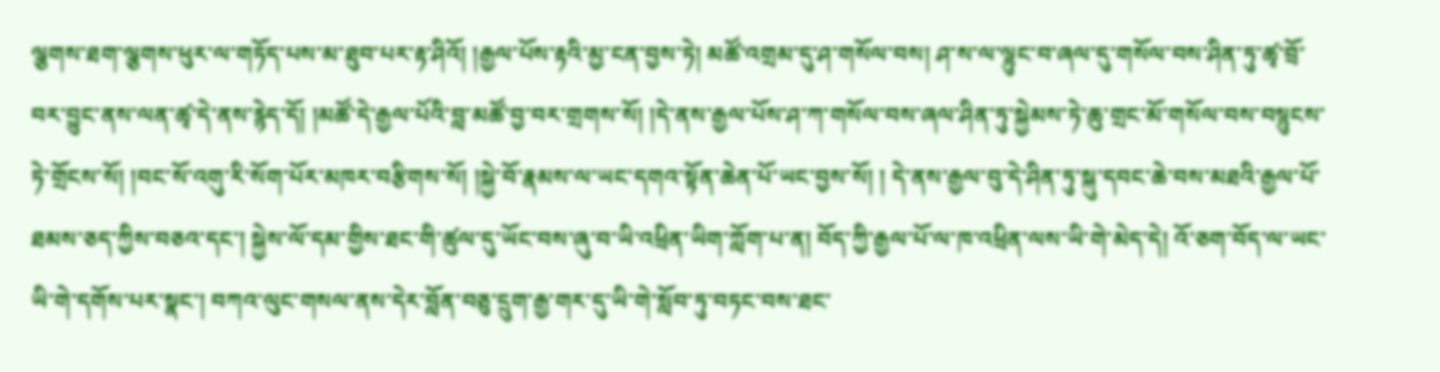ལྕགས་ཐག་ལྕགས་ཕུར་ལ་གཏོད་པས་མ་ཐུབ་པར་རྟ་ཤིའོ། །རྒྱལ་པོས་རྟའི་མྱ་ངན་བྱས་ཏེ། མཚོ་འགྲམ་དུ་ཤ་གསོལ་བས། ཤ་ས་ལ་ལྷུང་བ་ཞལ་དུ་གསོལ་བས་ཤིན་ཏུ་ཚྭ་བྲོ་བར་བྱུང་ནས་ལན་ཚྭ་དེ་ནས་རྙེད་དོ། །མཚོ་དེ་རྒྱལ་པོའི་བླ་མཚོ་བྱ་བར་གྲགས་སོ། །དེ་ནས་རྒྱལ་པོས་ཤ་ཀ་གསོལ་བས་ཞལ་ཤིན་ཏུ་སྐྱེམས་ཏེ་ཆུ་གྲང་མོ་གསོལ་བས་བསྙུངས་ཏེ་གྲོངས་སོ། །བང་སོ་འགུ་རི་སོག་པོར་མཁར་བརྩིགས་སོ། །སྐྱེ་བོ་རྣམས་ལ་ཡང་དགའ་སྟོན་ཆེན་པོ་ཡང་བྱས་སོ། ། དེ་ནས་རྒྱལ་བུ་དེ་ཤིན་ཏུ་སྐུ་དབང་ཆེ་བས་མཐའི་རྒྱལ་པོ་ཐམས་ཅད་ཀྱིས་བཅའ་དང་། སྐྱེས་ལོ་དམ་གྱིས་ཐང་གི་ཚུལ་དུ་ཡོང་བས་ཞུ་བ་ཡི་འཕྲིན་ཡིག་ཀློག་པ་ན། བོད་ཀྱི་རྒྱལ་པོ་ལ་ཁ་འཕྲིན་ལས་ཡི་གེ་མེད་དེ། འོ་ཅག་བོད་ལ་ཡང་ཡི་གེ་དགོས་པར་སྣང་། བཀའ་ལུང་གསལ་ནས་དེར་བློན་བཅུ་དྲུག་རྒྱ་གར་དུ་ཡི་གེ་སློབ་ཏུ་བཏང་བས་ཐང་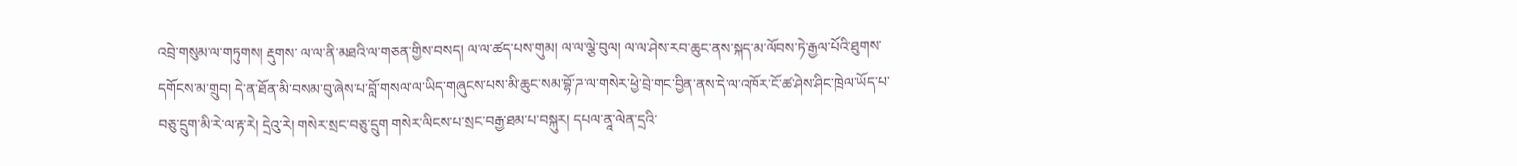འབྲེ་གསུམ་ལ་གཏུགས། རྡུགས་ ལ་ལ་ནི་མཐའི་ལ་གཅན་གྱིས་བསད། ལ་ལ་ཚད་པས་གུམ། ལ་ལ་ལྕེ་བུལ། ལ་ལ་ཤེས་རབ་ཆུང་ནས་སྐད་མ་ལོབས་ཏེ་རྒྱལ་པོའི་ཐུགས་དགོངས་མ་གྲུབ། དེ་ན་ཐོན་མི་བསམ་བུ་ཞེས་པ་བློ་གསལ་ལ་ཡིད་གཞུངས་པས་མི་ཆུང་སམ་བྷོ་ཌ་ལ་གསེར་ཕྱེ་བྲེ་གང་བྱིན་ནས་དེ་ལ་འཁོར་ངོ་ཚ་ཤེས་ཤིང་ཁྲེལ་ཡོད་པ་བཅུ་དྲུག་མི་རེ་ལ་རྟ་རེ། དྲེའུ་རེ། གསེར་སྲང་བཅུ་དྲུག གསེར་ལིངས་པ་སྲང་བརྒྱ་ཐམ་པ་བསྐུར། དཔལ་ནཱ་ལེན་དྲའི་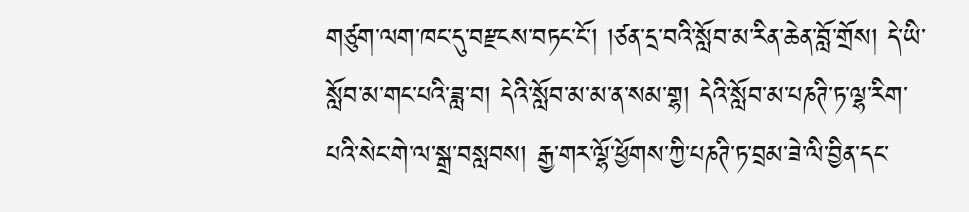གཙུག་ལག་ཁང་དུ་བརྫངས་བཏང་ངོ་། །ཙན་དྲ་བའི་སློབ་མ་རིན་ཆེན་བློ་གྲོས། དེ་ཡི་སློབ་མ་གང་པའི་ཟླ་བ། དེའི་སློབ་མ་མ་ན་སམ་གྷ། དེའི་སློབ་མ་པཎཊི་ཏ་ལྷ་རིག་པའི་སེང་གེ་ལ་སྒྲ་བསླབས། རྒྱ་གར་ལྷོ་ཕྱོགས་ཀྱི་པཎཊི་ཏ་བྲམ་ཟེ་ལི་བྱིན་དང་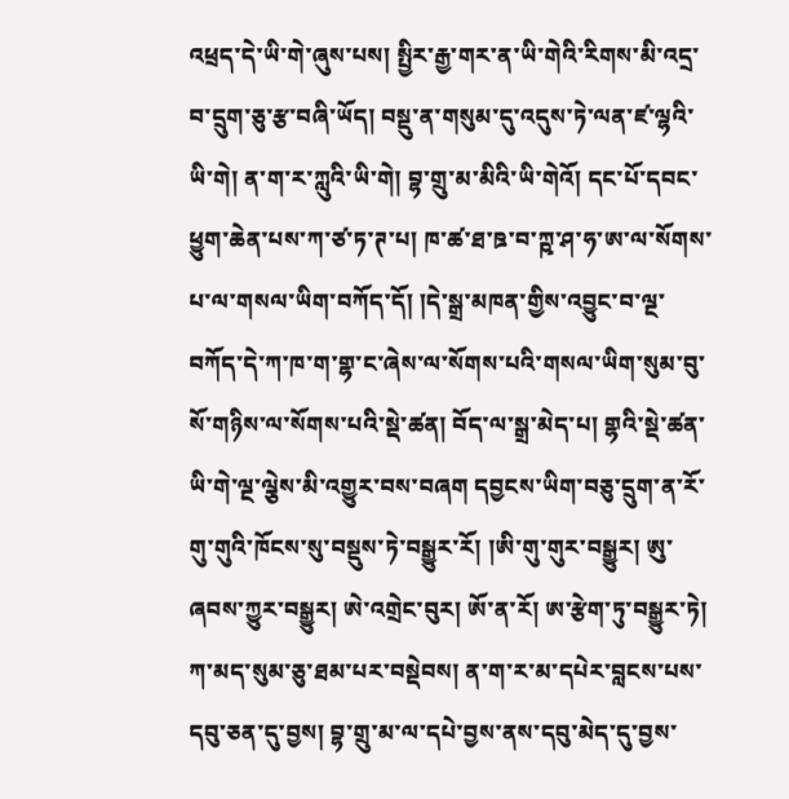འཕྲད་དེ་ཡི་གེ་ཞུས་པས། སྤྱིར་རྒྱ་གར་ན་ཡི་གེའི་རིགས་མི་འདྲ་བ་དྲུག་ཅུ་རྩ་བཞི་ཡོད། བསྡུ་ན་གསུམ་དུ་འདུས་ཏེ་ལན་ཛ་ལྷའི་ཡི་གེ། ན་ག་ར་ཀླུའི་ཡི་གེ། བྷ་གྲུ་མ་མིའི་ཡི་གེའོ། དང་པོ་དབང་ཕྱུག་ཆེན་པས་ཀ་ཙ་ཏ་ཊ་པ། ཁ་ཚ་ཐ་ཋ་བ་ཀྵ་ཤ་ཧ་ཨ་ལ་སོགས་པ་ལ་གསལ་ཡིག་བཀོད་དོ། །དེ་སྒྲ་མཁན་གྱིས་འབྱུང་བ་ལྔ་བཀོད་དེ་ཀ་ཁ་ག་གྷ་ང་ཞེས་ལ་སོགས་པའི་གསལ་ཡིག་སུམ་བུ་སོ་གཉིས་ལ་སོགས་པའི་སྡེ་ཚན། བོད་ལ་སྒྲ་མེད་པ། གྷའི་སྡེ་ཚན་ཡི་གེ་ལྔ་ལྕེས་མི་འགྱུར་བས་བཞག དབྱངས་ཡིག་བཅུ་དྲུག་ན་རོ་གུ་གུའི་ཁོངས་སུ་བསྡུས་ཏེ་བསྒྱུར་རོ། །ཨི་གུ་གུར་བསྒྱུར། ཨུ་ཞབས་ཀྱུར་བསྒྱུར། ཨེ་འགྲེང་བུར། ཨོ་ན་རོ། ཨ་རྩེག་ཏུ་བསྒྱུར་ཏེ། ཀ་མད་སུམ་ཅུ་ཐམ་པར་བསྡེབས། ན་ག་ར་མ་དཔེར་བླངས་པས་དབུ་ཅན་དུ་བྱས། བྷ་གྲུ་མ་ལ་དཔེ་བྱས་ནས་དབུ་མེད་དུ་བྱས་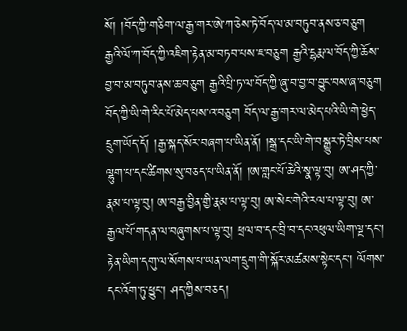སོ། །བོད་ཀྱི་གཅིག་ལ་རྒྱ་གར་ཨེ་ཀ་ཅེས་ཏེ་བོད་ལ་མ་བཏུབ་ནས་ཅ་བཅུག རྒྱའི་ལོ་ཀ་བོད་ཀྱི་འཇིག་རྟེན་མ་བཏབ་པས་ཇ་བཅུག རྒྱའི་དྷརྨ་ལ་བོད་ཀྱི་ཆོས་བྱ་བ་མ་བཏུབ་ནས་ཆ་བཅུག རྒྱའི་པྲི་ཏ་ལ་བོད་ཀྱི་ཞུ་བ་བྱ་བ་བྱུང་བས་ཞ་བཅུག བོད་ཀྱི་ཡི་གེ་རིང་པོ་མེད་པས་འ་བཅུག བོད་ལ་རྒྱ་གར་ལ་མེད་པའི་ཡི་གེ་ཕྱེད་དྲུག་ཡོད་དོ། །རྒྱ་སྐད་སོར་བཞག་པ་ཡིན་ནོ། །སྒྲ་དང་ཡི་གེ་བསྒྱུར་ཏེ་བྲིས་པས་ལྷུག་པ་དང་ཚིགས་སུ་བཅད་པ་ཡིན་ནོ། །ཨ་གླང་པོ་ཆེའི་སྣ་ལྟ་བུ། ཨ་ཤད་ཀྱི་རྣམ་པ་ལྟ་བུ། ཨ་བརྒྱ་བྱིན་གྱི་རྣམ་པ་ལྟ་བུ། ཨ་སེང་གེའི་རལ་པ་ལྟ་བུ། ཨ་རྒྱལ་པོ་གདན་ལ་བཞུགས་པ་ལྟ་བུ། ཕྲལ་བ་དང་བྲི་བ་དང་འཕུལ་ཡིག་ལྔ་དང་། རྟེན་ཡིག་དགུ་ལ་སོགས་པ་ཡན་ལག་དྲུག་གི་སྐོར་མཚམས་སྟེང་དང་། ལོགས་དང་འོག་ཏུ་ཕྱུང་། ཤད་ཀྱིས་བཅད།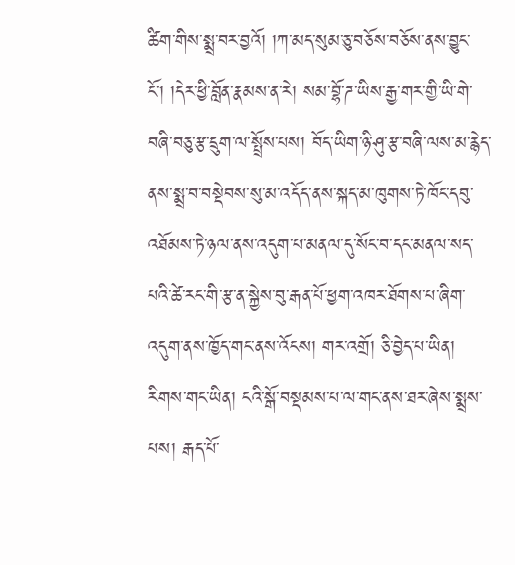ཚིག་གིས་སྨྲ་བར་བྱའོ། །ཀ་མད་སུམ་ཅུ་བཅོས་བཅོས་ནས་བྱུང་ངོ་། །དེར་ཕྱི་བློན་རྣམས་ན་རེ། སམ་བྷོ་ཌ་ཡིས་རྒྱ་གར་གྱི་ཡི་གེ་བཞི་བཅུ་རྩ་དྲུག་ལ་སྤྲོས་པས། བོད་ཡིག་ཉི་ཤུ་རྩ་བཞི་ལས་མ་རྙེད་ནས་སྨྲ་བ་བསྡེབས་སུ་མ་འདོད་ནས་སྐད་མ་ཁུགས་ཏེ་ཁོང་དབུ་འཐོམས་ཏེ་ཉལ་ནས་འདུག་པ་མནལ་དུ་སོང་བ་དང་མནལ་སད་པའི་ཚེ་རང་གི་རྩ་ན་སྐྱེས་བུ་རྒན་པོ་ཕྱག་འཁར་ཐོགས་པ་ཞིག་འདུག་ནས་ཁྱོད་གང་ནས་འོངས། གར་འགྲོ། ཅི་བྱེད་པ་ཡིན། རིགས་གང་ཡིན། ངའི་སྒོ་བསྡམས་པ་ལ་གང་ནས་ཐར་ཞེས་སྨྲས་པས། རྒད་པོ་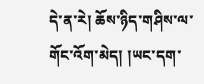དེ་ན་རེ། ཆོས་ཉིད་གཤིས་ལ་གོང་འོག་མེད། །ཡང་དག་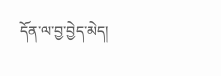དོན་ལ་བྱ་བྱེད་མེད།